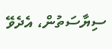ސިޔާސަތުން، އެދެވޭ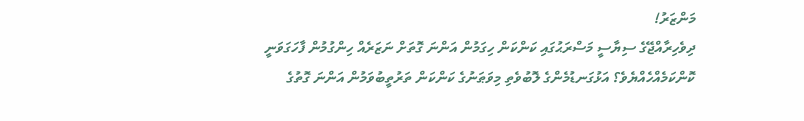މަންޒަރު!
ދިވެހިރާއްޖޭގެ ސިޔާސީ މަސްރަޙުގައި ކަންކަން ހިގަމުން އަންނަ ގޮތަށް ނަޒަރެއް ހިންގުމުން ފާހަގަވަނީ ކޮންކަމެއްހެއްޔެވެ؟ އަޅުގަނޑުމެންގެ ލޮބުވެތި މިވަޠަނުގެ ކަންކަން ތަރުތީބުވަމުން އަންނަ ގޮތުގެ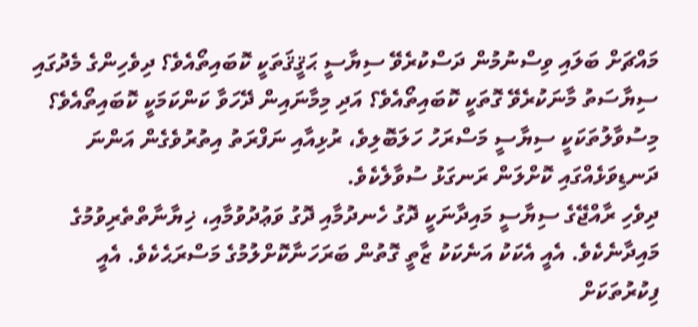މައްޗަށް ބަލައި ވިސްނުމުން ދަސްކުރެވޭ ސިޔާސީ ޙަޤީޤަތަކީ ކޮބައިތޯއެވެ؟ ދިވެހިންގެ މެދުގައި ސިޔާސަތު މާނަކުރެވޭ ގޮތަކީ ކޮބައިތޯއެވެ؟ އަދި މިމާނައިން ދޭހަވާ ކަންކަމަކީ ކޮބައިތޯއެވެ؟ މިސުވާލުތަކަކީ ސިޔާސީ މަސްރަހު ހަލަބޮލިވެ، ރުޅިއާއި ނަފްރަތު އިތުރުވެގެން އަންނަ ދަނޑިވަޅެއްގައި ކޮށްލަން ރަނގަޅު ސުވާލެކެވެ.
ދިވެހި ރާއްޖޭގެ ސިޔާސީ މައިދާނަކީ ދޮގު ހެނދުމާއި ދޮގު ވަޢުދުވުމާއި، ޚިޔާނާތްތެރިވުމުގެ މައިދާނެކެވެ. އެއީ އެކަކު އަނެކަކު ޒާތީ ގޮތުން ބަރަހަނާކޮށްލުމުގެ މަސްރަޙެކެވެ. އެއީ ފިކުރުތަކަށް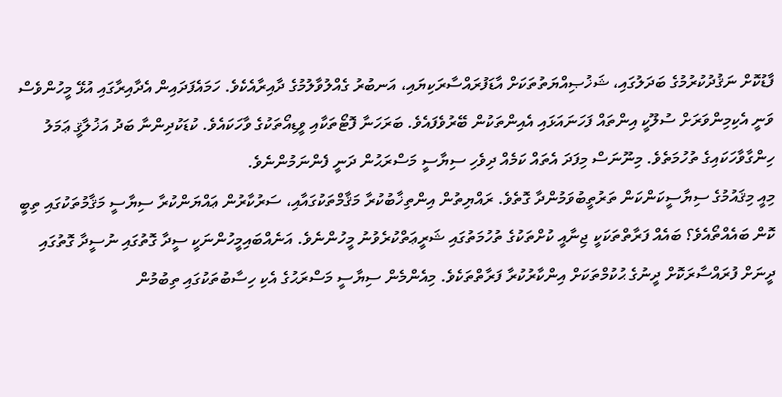ފާޑުކޮށް ނަޤުދުކުރުމުގެ ބަދަލުގައި، ޝަޚުޞިއްޔަތުތަކަށް އާޑަފުރައްސާރަކިޔައި، އަނބުރު ގެއްލުވާލުމުގެ ދާއިރާއެކެވެ. ހަމައެފަދައިން އެދާއިރާގައި އުޅޭ މީހުންވެސް ވަނީ އެކިމިންވަރަށް ސުލޫކީ އިންތައް ފަހަނައަޅައި އެއިންތަކުން ބޭރުވެފައެވެ. ބަރަހަނާ ފޮޓޯތަކާއި ވީޑިއޯތަކުގެ ވާހަކައެވެ. ކުޑަކުދިންނާ ބަދު އަޚުލާޤީ ޢަމަލު ހިންގާވާހަކައިގެ ތުހުމަތެވެ. މިނޫނަސް މިފަދަ އެތައް ކަމެއް ދިވެހި ސިޔާސީ މަސްރަޙުން ދަނީ ފެންނަމުންނެވެ.
މިއީ މިޤައުމުގެ ސިޔާސީކަންކަން ތަރުތީބުވަމުންދާ ގޮތެވެ. ރައްޔިތުން އިންތިޚާބުކުރާ މަޤާމްތަކުގައާއި، ސަރުކާރުން ޢައްޔަންކުރާ ސިޔާސީ މަޤާމުތަކުގައި ތިބީ ކޮން ބައެއްތޯއެވެ؟ ބައެއް ފަރާތްތަކަކީ ޖިނާއީ ކުށްތަކުގެ ތުހުމަތުގައި ޝަރީޢަތްކުރެވުނު މީހުންނެވެ. އަނެއްބައިމީހުންނަކީ ސީދާ ގޮތުގައި ނުސީދާ ގޮތުގައި ދީނަށް ފުރައްސާރަކޮށް ދީނުގެ ޙުކުމްތަކަށް އިންކާރުކުރާ ފަރާތްތަކެވެ. މިއެންމެން ސިޔާސީ މަސްރަޙުގެ އެކި ހިސާބުތަކުގައި ތިބުމުން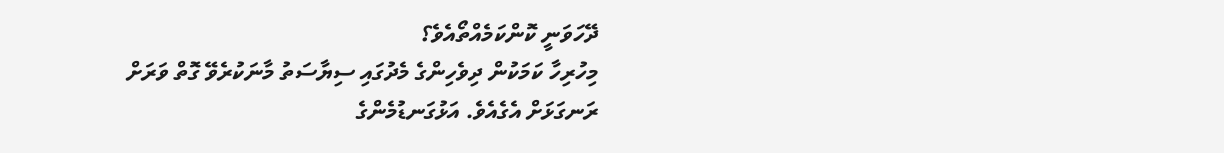ދޭހަވަނީ ކޮންކަމެއްތޯއެވެ؟
މިހުރިހާ ކަމަކުން ދިވެހިންގެ މެދުގައި ސިޔާސަތު މާނަކުރެވޭ ގޮތް ވަރަށް ރަނގަޅަށް އެގެއެވެ. އަޅުގަނޑުމެންގެ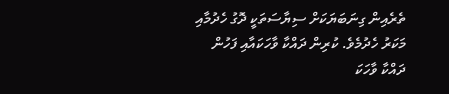ތެރެއިން ގިނަބަޔަކަށް ސިޔާސަތަކީ ދޮގު ހެދުމާއި މަކަރު ހެދުމެވެ. ކުރިން ދައްކާ ވާހަކައާއި ފަހުން ދައްކާ ވާހަކަ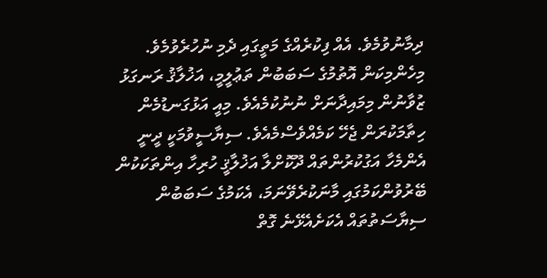ދިމާނުވުމެވެ. އެއް ފިކުރެއްގެ މަތީގައި ދެމި ނުހުރެވުމެވެ. މިހެންމިކަން އޮތުމުގެ ސަބަބުން ތަޢުލީމީ، އަޚުލާޤު ރަނގަޅު ޒުވާނުން މިމައިދާނަށް ނުނުކުމެއެވެ. މިއީ އަޅުގަނޑުމެން ހިތާމަކުރަން ޖެހޭ ކަމެއްވެސްމެއެވެ. ސިޔާސީވުމަކީ ދީނީ އެންމެހާ އަގުކުރުންތައް ދޫކޮށްލާ އަޚުލާޤީ ހުރިހާ އިންތަކަކުން ބޭރުވުންކަމުގައި މާނަކުރެވޭނަމަ، އެކަމުގެ ސަބަބުން ސިޔާސަތުތައް އެކަށެއެޅޭނެ ގޮތް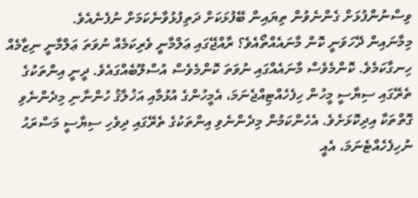ވިސްނުންފުޅަށް ގެންނެވުން ތިޔައިން ބޭފުޅަކަށް ދަތިފުޅުވާނެކަމަށް ނުފެނެއެވެ.
މިމާނައިން ދޭހަވަނީ ކޮން މާނައެއްތޯއެވެ؟ ރާއްޖޭގައި ޢަލްމާނީ ވެރިކަމެއް ނުވަތަ ޢަލްމާނީ ނިޒާމެއް ހިނގާކަމެވެ. ކޮންމެވެސް މާނައެއްގައި ނުވަތަ ކޮންމެވެސް އުސްލޫބެއްގައެވެ. ދީނީ އިންތަކުގެ ތެރޭގައި ސިޔާސީ މީހުން ހިފެހެއްޓިއްޖެނަމަ، އެމީހުންގެ އުޅުމާއި އަޚުލާޤު ހުންނާނި މިދެންނެވި ގޮތްތަކާ އިދިކޮޅަށެވެ. އެހެންކަމުން މިދެންނެވި އިންތަކުގެ ތެރޭގައި ދިވެހި ސިޔާސީ މަސްރަޙު ނުހިފެހެއްޓެނަމަ، އެއީ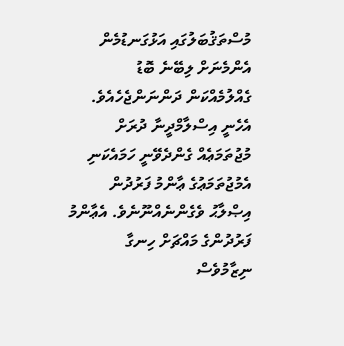މުސްތަޤުބަލުގައި އަޅުގަނޑުމެން އެންމެނަށް ލިބޭނެ ބޮޑު ގެއްލުމެއްކަން ދަންނަންޖެހެއެވެ. އެހެނީ އިސްލާމްދީނާ ދުރަށް މުޖުތަމަޢެއް ގެންދެވޭނީ ހަމައެކަނި އެމުޖުތަމަޢުގެ ޢާންމު ފަރުދުން އިޞްލާޙު ވެގެންނެއްނޫނެވެ. އެޢާންމު ފަރުދުންގެ މައްޗަށް ހިނގާ ނިޒާމުވެސް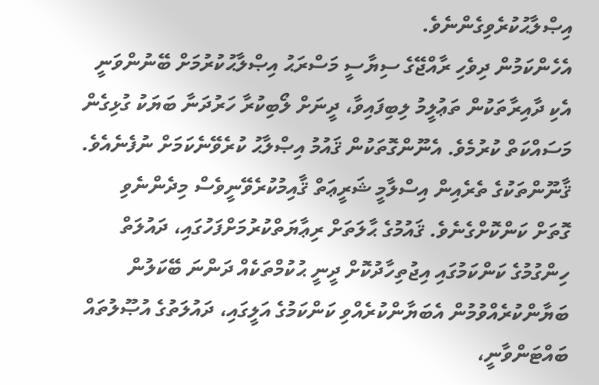އިޞްލާޙުކުރެވިގެންނެވެ.
އެހެންކަމުން ދިވެހި ރާއްޖޭގެ ސިޔާސީ މަސްރަޙު އިޞްލާޙުކުރުމަށް ބޭނުންވަނީ އެކި ދާއިރާތަކުން ތަޢުލީމު ލިބިފައިވާ، ދީނަށް ލޯބިކުރާ ހަރުދަނާ ބަޔަކު ގުޅިގެން މަސައްކަތް ކުރުމެވެ. އެނޫންގޮތަކުން ޤައުމު އިޞްލާޙު ކުރެވޭނެކަމަށް ނުފެނެއެވެ. ޤާނޫންތަކުގެ ތެރެއިން އިސްލާމީ ޝަރީޢަތް ޤާއިމުކުރެވޭނީވެސް މިދެންނެވި ގޮތަށް ކަންކޮށްގެނެވެ. ޤައުމުގެ ޙާލަތަށް ރިޢާޔަތްކުރުމަށްފަހުގައި، ދައުލަތް ހިންގުމުގެ ކަންކަމުގައި އިޖުތިހާދުކޮށް ދީނީ ޙުކުމްތަކެއް ދަންނަ ބޭކަލުން ބަޔާންކުރެއްވުމުން އެބަޔާންކުރެއްވި ކަންކަމުގެ އަލީގައި، ދައުލަތުގެ އުޞޫލުތައް ބައްޓަންވާނީ،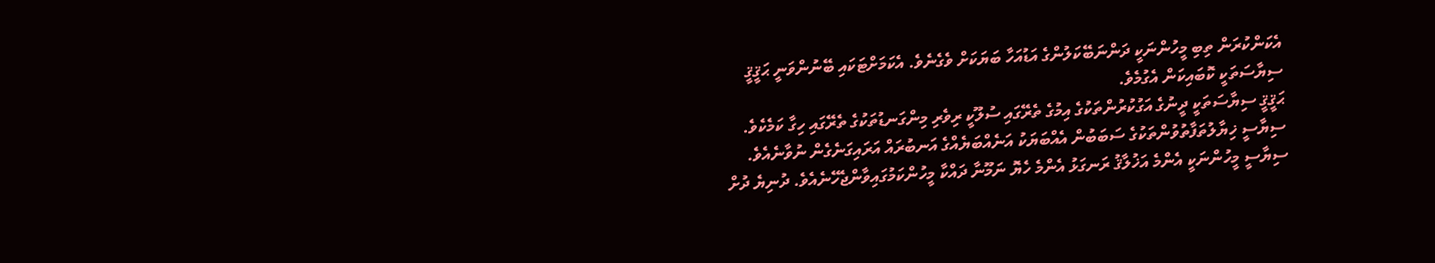އެކަންކުރަން ތިބި މީހުންނަކީ ދަންނަބޭކަލުންގެ އަޑުއަހާ ބަޔަކަށް ވެގެނެވެ. އެކަމަށްޓަކައި ބޭނުންވަނީ ޙަޤީޤީ ސިޔާސަތަކީ ކޮބައިކަން އެގުމެވެ.
ޙަޤީޤީ ސިޔާސަތަކީ ދީނުގެ އަގުކުރުންތަކުގެ އިމުގެ ތެރޭގައި ސުލޫކީ ރިވެރި މިންގަނޑުތަކުގެ ތެރޭގައި ހިގާ ކަމެކެވެ. ސިޔާސީ ޚިޔާލުތަފާތުވުންތަކުގެ ސަބަބުން އެއްބަޔަކު އަނެއްބަޔެއްގެ އަނބުރައް އަރައިގަނެގެން ނުވާނެއެވެ. ސިޔާސީ މީހުންނަކީ އެންމެ އަޚުލާޤު ރަނގަޅު އެންމެ ހެޔޮ ނަމޫނާ ދައްކާ މީހުންކަމުގައިވާންޖެހޭނެއެވެ. ދުނިޔެ ދުށް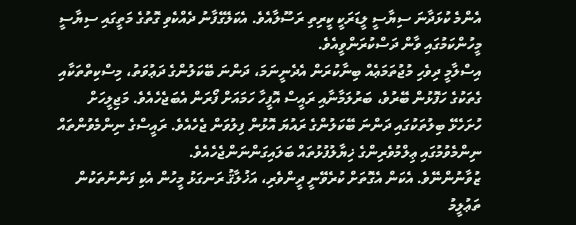އެންމެ ކުޅަދާނަ ސިޔާސީ ލީޑަރަކީ ކީރިތި ރަސޫލާއެވެ. އެކަލޭގެފާނު ދެއްކެވި ގޮތުގެ މަތީގައި ސިޔާސީ މީހުންކަމުގައި ވާން ދަސްކުރަންވީއެވެ.
އިސްލާމީ ދިވެހި މުޖުތަމަޢެއް ބިނާކުރަން އެދެނީނަމަ، ދަންނަ ބޭކަލުންގެ ދަޢުވަތު، މިސްކިތްތަކާއި ގެތަކުގެ ހަފޮޅުން ބޭރުވެ، ބަރުލަމާނާއި ރައީސް އޮފީހާ ހަމައަށް ފޯރަން އެބަޖެހެއެވެ. މަޖިލީހަށް ހުށަހެޅޭ ބިލުތަކުގައި ދަންނަ ބޭކަލުންގެ ރައުޔަ އޮޅުން ފިލުވަން ޖެހެއެވެ. ރައީސްގެ ނިންމެވުންތައް ނިންމެވުމުގައި ޢިލްމުވެރިންގެ ޚިޔާލުފުޅުތައް ބަލައިގަންނަންޖެހެއެވެ.
ޒުވާނުންނޭވެ. އެކަން އެގޮތަށް ކުރެވޭނީ ދީންވެރި، އަޚުލާޤު ރަނގަޅު މީހުން އެކި ފަންނުތަކުން ތަޢުލީމު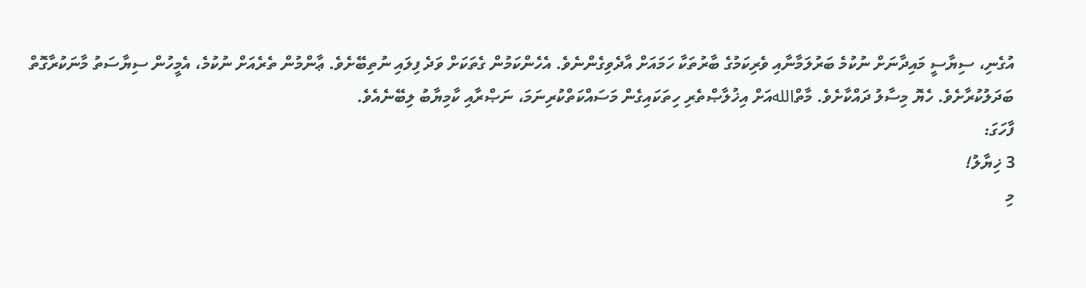އުގެނި، ސިޔާސީ މައިދާނަށް ނުކުމެ ބަރުލަމާނާއި ވެރިކަމުގެ ބާރުތަކާ ހަމައަށް އާދެވިގެންނެވެ. އެހެންކަމުން ގެތަކަށް ވަދެ ފިލައި ނުތިބޭށެވެ. ޢާންމުން ތެރެއަށް ނުކުމެ، އެމީހުން ސިޔާސަތު މާނަކުރާގޮތް ބަދަލުކުރާށެވެ. ހެޔޮ މިސާލު ދައްކާށެވެ. މާތްاللهއަށް އިޚުލާޞްތެރި ހިތަކައިގެން މަސައްކަތްކުރިނަމަ، ނަޞްރާއި ކާމިޔާބު ލިބޭނެއެވެ.
ފާހަގަ:
3 ޚިޔާލު!
މި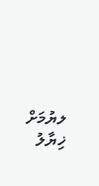ލޔުމަށް ޚިޔާލު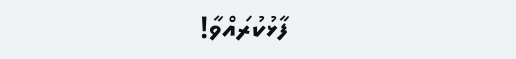ފާޅުކުރައްވާ!